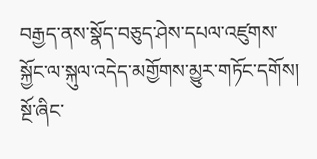བརྒྱད་ནས་སྣོད་བཅུད་ཤེས་དཔལ་འཛུགས་སྐྱོང་ལ་སྐུལ་འདེད་མགྱོགས་མྱུར་གཏོང་དགོས། སྔོ་ཞིང་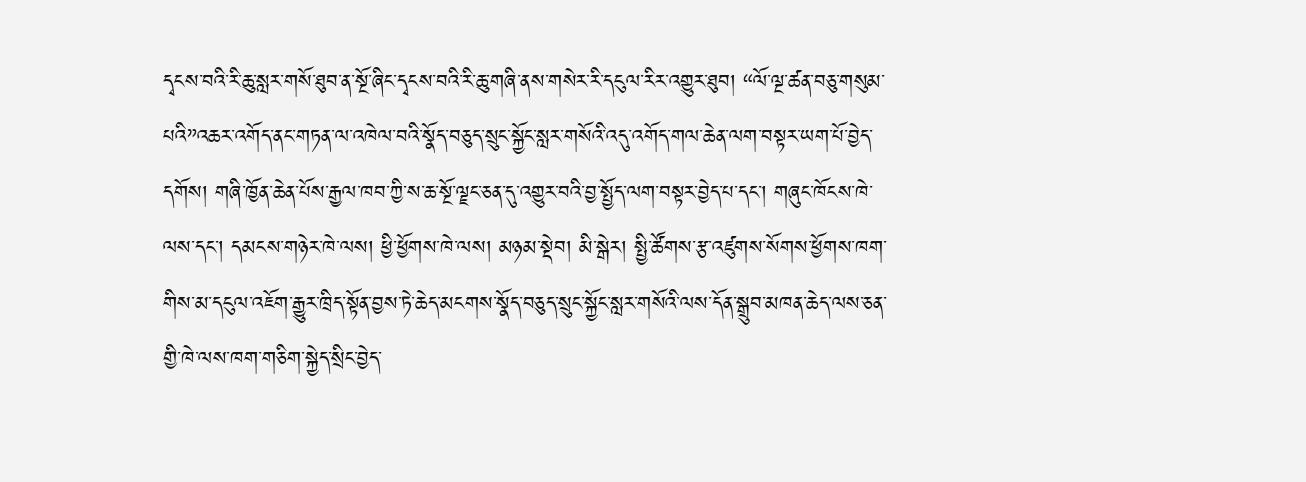དྭངས་བའི་རི་ཆུ་སླར་གསོ་ཐུབ་ན་སྔོ་ཞིང་དྭངས་བའི་རི་ཆུ་གཞི་ནས་གསེར་རི་དངུལ་རིར་འགྱུར་ཐུབ། “ལོ་ལྔ་ཚན་བཅུ་གསུམ་པའི”འཆར་འགོད་ནང་གཏན་ལ་འཁེལ་བའི་སྣོད་བཅུད་སྲུང་སྐྱོང་སླར་གསོའི་འདུ་འགོད་གལ་ཆེན་ལག་བསྟར་ཡག་པོ་བྱེད་དགོས། གཞི་ཁྱོན་ཆེན་པོས་རྒྱལ་ཁབ་ཀྱི་ས་ཆ་སྔོ་ལྗང་ཅན་དུ་འགྱུར་བའི་བྱ་སྤྱོད་ལག་བསྟར་བྱེད་པ་དང་། གཞུང་ཁོངས་ཁེ་ལས་དང་། དམངས་གཉེར་ཁེ་ལས། ཕྱི་ཕྱོགས་ཁེ་ལས། མཉམ་སྡེབ། མི་སྒེར། སྤྱི་ཚོགས་རྩ་འཛུགས་སོགས་ཕྱོགས་ཁག་གིས་མ་དངུལ་འཇོག་རྒྱུར་ཁྲིད་སྟོན་བྱས་ཏེ་ཆེད་མངགས་སྣོད་བཅུད་སྲུང་སྐྱོང་སླར་གསོའི་ལས་དོན་སྒྲུབ་མཁན་ཆེད་ལས་ཅན་གྱི་ཁེ་ལས་ཁག་གཅིག་སྐྱེད་སྲིང་བྱེད་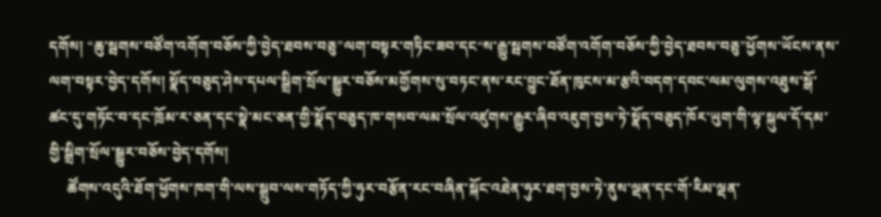དགོས། “ཆུ་སྦགས་བཙོག་འགོག་བཅོས་ཀྱི་བྱེད་ཐབས་བཅུ”ལག་བསྟར་གཏིང་ཟབ་དང“ས་རྒྱུ་སྦགས་བཙོག་འགོག་བཅོས་ཀྱི་བྱེད་ཐབས་བཅུ”ཕྱོགས་ཡོངས་ནས་ལག་བསྟར་བྱེད་དགོས། སྣོད་བཅུད་ཤེས་དཔལ་སྒྲིག་སྲོལ་སྒྱུར་བཅོས་མགྱོགས་སུ་བཏང་ནས་རང་བྱུང་ཐོན་ཁུངས་མ་རྩའི་བདག་དབང་ལམ་ལུགས་འཐུས་སྒོ་ཚང་དུ་གཏོང་བ་དང་ཁྲོམ་ར་ཅན་དང་སྣེ་མང་ཅན་གྱི་སྣོད་བཅུད་ཁ་གསབ་ལམ་སྲོལ་འཛུགས་རྒྱུར་ཞིབ་འཇུག་བྱས་ཏེ་སྣོད་བཅུད་ཁོར་ཡུག་གི་ལྟ་སྐུལ་དོ་དམ་གྱི་སྒྲིག་སྲོལ་སྒྱུར་བཅོས་བྱེད་དགོས།
     ཚོགས་འདུའི་ཐོག་ཕྱོགས་ཁག་གི་ལས་སྒྲུབ་ལས་གཏོད་ཀྱི་ཧུར་བརྩོན་རང་བཞིན་སྐོང་འཐེན་ཧུར་ཐག་བྱས་ཏེ་ནུས་ལྡན་དང་གོ་རིམ་ལྡན་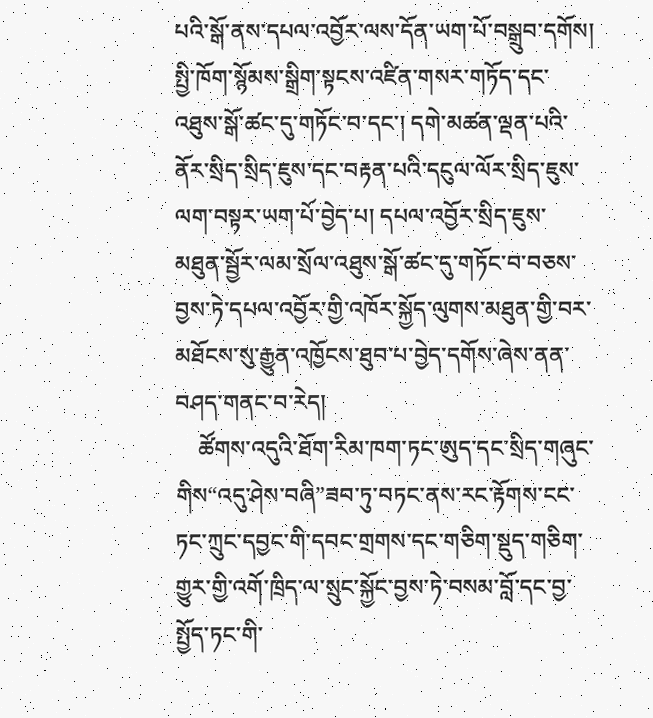པའི་སྒོ་ནས་དཔལ་འབྱོར་ལས་དོན་ཡག་པོ་བསྒྲུབ་དགོས། སྤྱི་ཁོག་སྙོམས་སྒྲིག་སྟངས་འཛིན་གསར་གཏོད་དང་འཐུས་སྒོ་ཚང་དུ་གཏོང་བ་དང་། དགེ་མཚན་ལྡན་པའི་ནོར་སྲིད་སྲིད་ཇུས་དང་བརྟན་པའི་དངུལ་ལོར་སྲིད་ཇུས་ལག་བསྟར་ཡག་པོ་བྱེད་པ། དཔལ་འབྱོར་སྲིད་ཇུས་མཐུན་སྦྱོར་ལམ་སྲོལ་འཐུས་སྒོ་ཚང་དུ་གཏོང་བ་བཅས་བྱས་ཏེ་དཔལ་འབྱོར་གྱི་འཁོར་སྐྱོད་ལུགས་མཐུན་གྱི་བར་མཐོངས་སུ་རྒྱུན་འཁྱོངས་ཐུབ་པ་བྱེད་དགོས་ཞེས་ནན་བཤད་གནང་བ་རེད།
    ཚོགས་འདུའི་ཐོག་རིམ་ཁག་ཏང་ཨུད་དང་སྲིད་གཞུང་གིས“འདུ་ཤེས་བཞི”ཟབ་ཏུ་བཏང་ནས་རང་རྟོགས་ངང་ཏང་ཀྲུང་དབྱང་གི་དབང་གྲགས་དང་གཅིག་སྡུད་གཅིག་གྱུར་གྱི་འགོ་ཁྲིད་ལ་སྲུང་སྐྱོང་བྱས་ཏེ་བསམ་བློ་དང་བྱ་སྤྱོད་ཏང་གི་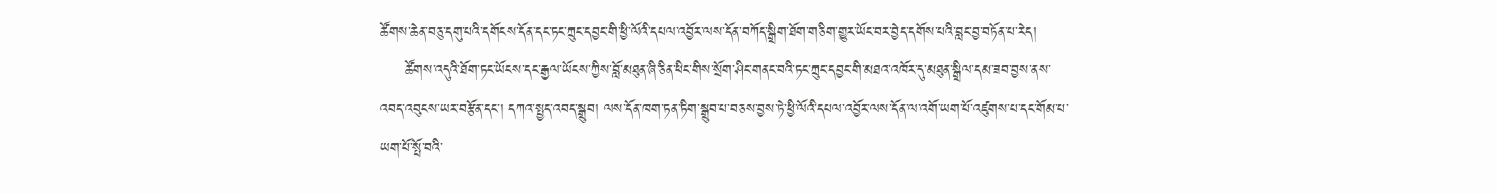ཚོགས་ཆེན་བཅུ་དགུ་པའི་དགོངས་དོན་དང་ཏང་ཀྲུང་དབྱང་གི་ཕྱི་ལོའི་དཔལ་འབྱོར་ལས་དོན་བཀོད་སྒྲིག་ཐོག་གཅིག་གྱུར་ཡོང་བར་བྱེད་དགོས་པའི་བླང་བྱ་བཏོན་པ་རེད།
     ཚོགས་འདུའི་ཐོག་ཏང་ཡོངས་དང་རྒྱལ་ཡོངས་ཀྱིས་བློ་མཐུན་ཞི་ཅིན་ཕིང་གིས་སྲོག་ཤིང་གནང་བའི་ཏང་ཀྲུང་དབྱང་གི་མཐའ་འཁོར་དུ་མཐུན་སྒྲིལ་དམ་ཟབ་བྱས་ནས་འབད་འབུངས་ཡར་བརྩོན་དང་། དཀའ་སྤྱད་འབད་སྒྲུབ། ལས་དོན་ཁག་ཏན་ཏིག་སྒྲུབ་པ་བཅས་བྱས་ཏེ་ཕྱི་ལོའི་དཔལ་འབྱོར་ལས་དོན་ལ་འགོ་ཡག་པོ་འཛུགས་པ་དང་གོམ་པ་ཡག་པོ་སྤོ་བའི་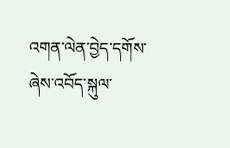འགན་ལེན་བྱེད་དགོས་ཞེས་འབོད་སྐུལ་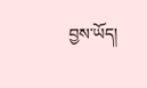བྱས་ཡོད།